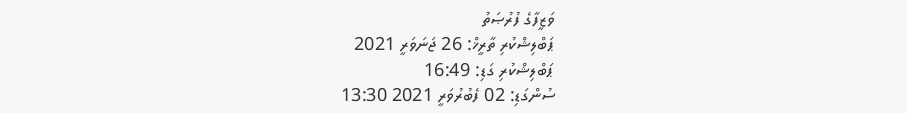ވަޒީފާގެ ފުރުޞަތު
ޕަބްލިޝްކުރި ތާރީޚް: 26 ޖަނަވަރީ 2021
ޕަބްލިޝްކުރި ގަޑި: 16:49
ސުންގަޑި: 02 ފެބުރުވަރީ 2021 13:30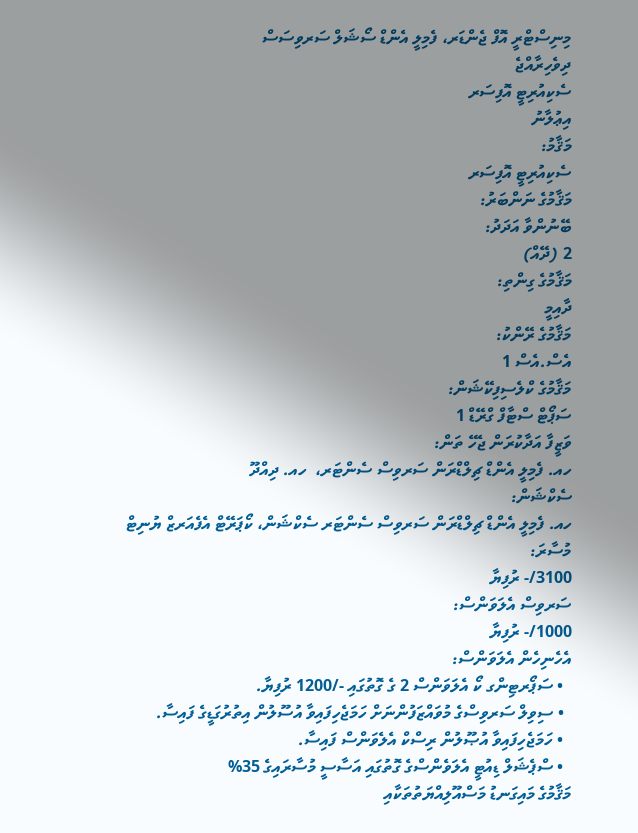މިނިސްޓްރީ އޮފް ޖެންޑަރ، ފެމިލީ އެންޑް ސޯޝަލް ސަރވިސަސް
ދިވެހިރާއްޖެ
ސެކިއުރިޓީ އޮފިސަރ
އިޢުލާނު
މަޤާމު:
ސެކިއުރިޓީ އޮފިސަރ
މަޤާމުގެ ނަންބަރު:
ބޭނުންވާ އަދަދު:
2 (ދޭއް)
މަޤާމުގެ ގިންތި:
ދާއިމީ
މަޤާމުގެ ރޭންކު:
އެސް.އެސް 1
މަޤާމުގެ ކްލެސިފިކޭޝަން:
ސަޕޯޓް ސްޓާފް ގްރޭޑް 1
ވަޒީފާ އަދާކުރަން ޖެހޭ ތަން:
ހއ. ފެމިލީ އެންޑް ޗިލްޑްރަން ސަރވިސް ސެންޓަރ،  ހއ. ދިއްދޫ
ސެކްޝަން:
ހއ. ފެމިލީ އެންޑް ޗިލްޑްރަން ސަރވިސް ސެންޓަރ ސެކްޝަން، ކޯޕަރޭޓް އެފެއަރޒް ޔުނިޓް
މުސާރަ:
3100/- ރުފިޔާ
ސަރވިސް އެލަވަންސް:
1000/- ރުފިޔާ
އެހެނިހެން އެލަވަންސް:
  • ސަޕޯރޓިންގ ކޯ އެލަވަންސް 2 ގެ ގޮތުގައި -/1200 ރުފިޔާ.
  • ސިވިލް ސަރވިސްގެ މުވައްޒަފުންނަށް ހަމަޖެހިފައިވާ އުސޫލުން އިތުރުގަޑީގެ ފައިސާ.
  • ހަމަޖެހިފައިވާ އުޞޫލުން ރިސްކް އެލެވަންސް ފައިސާ.
  • ސްޕެޝަލް ޑިއުޓީ އެލަވެންސްގެ ގޮތުގައި އަސާސީ މުސާރައިގެ 35%
މަޤާމުގެ މައިގަނޑު މަސްއޫލިއްޔަތުތަކާއި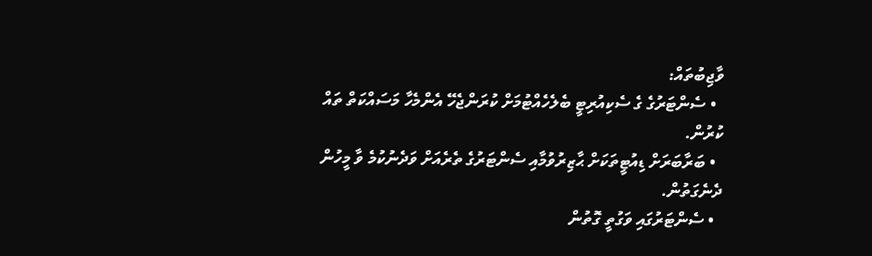ވާޖިބުތައް:
  • ސެންޓަރުގެ ގެ ސެކިއުރިޓީ ބެލެހެއްޓުމަށް ކުރަންޖެހޭ އެންމެހާ މަސައްކަތް ތައް ކުރުން.
  • ބަރާބަރަށް ޑިއުޓީތަކަށް ޙާޒިރުވުމާއި ސެންޓަރުގެ ތެރެއަށް ވަދެނުކުމެ ވާ މީހުން ދެނެގަތުން.
  • ސެންޓަރުގައި ވަގުތީ ގޮތުން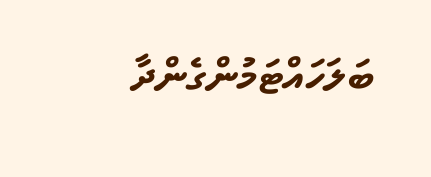ބަލަހައްޓަމުންގެންދާ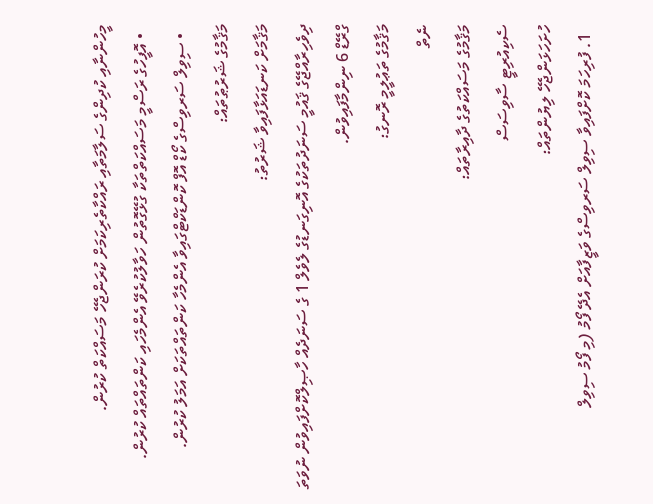މީހުންނާއި ކުދިންގެ ސަލާމަތާއި ރައްކާތެރިކަމަށް ކުރަންޖެހޭ މަސައްކަތް ކުރުން.
  • އޮފީހުގެ ރަސްމީ މަސައްކަތްތަކާ ގުޅޭގޮތުން ހަވާލުކުރެވޭ އެންމެހައި ކަންތައްތައް ކުރުން.
  • ސިވިލް ސަރވިސްގެ ކޯޑް އޮފް ކޮންޑަކްޓްގައިވާ އެންމެހާ ކަންތައްތަކަށް އަމަލު ކުރުން.
މަޤާމުގެ ޝަރުޠުތައް:
މަޤާމަށް ކަނޑައަޅާފައިވާ ޝަރުތު:
ދިވެހިރާއްޖޭގެ ޤައުމީ ސަނަދުތަކުގެ އޮނިގަނޑުގެ ލެވެލް 1 ގެ ސަނަދެއް ހާޞިލްކޮށްފައިވުން ނުވަތަ ގްރޭޑް 6 ނިންމާފައިވުން.
މަޤާމުގެ ތަޢުލީމީ ރޮނގު:
ނެތް
މަޤާމުގެ މަސައްކަތުގެ ދާއިރާތައް:
ސެކިއުރިޓީ ސާވިސަސް
ހުށަހަޅަންޖެހޭ ލިޔުންތައް:
  1. ފުރިހަމަ ކޮށްފައިވާ ސިވިލް ސަރވިސްގެ ވަޒީފާއަށް އެދޭ ފޯމު (މި ފޯމު ސިވިލް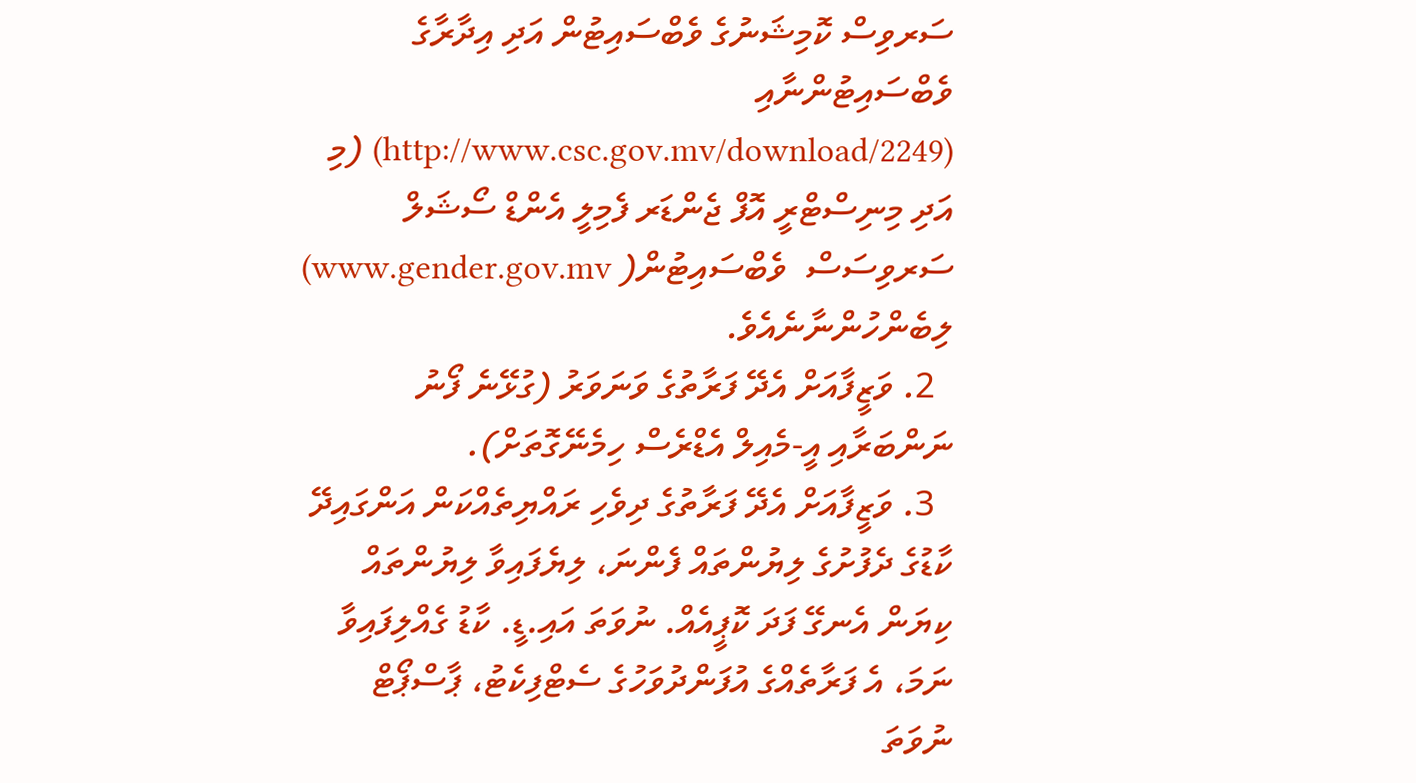ސަރވިސް ކޮމިޝަނުގެ ވެބްސައިޓުން އަދި އިދާރާގެ ވެބްސައިޓުންނާއި (http://www.csc.gov.mv/download/2249) (މި އަދި މިނިސްޓްރީ އޮފް ޖެންޑަރ ފެމިލީ އެންޑް ސޯޝަލް ސަރވިސަސް  ވެބްސައިޓުން( www.gender.gov.mv) ލިބެންހުންނާނެއެވެ.
  2. ވަޒީފާއަށް އެދޭ ފަރާތުގެ ވަނަވަރު (ގުޅޭނެ ފޯނު ނަންބަރާއި އީ-މެއިލް އެޑްރެސް ހިމެނޭގޮތަށް).
  3. ވަޒީފާއަށް އެދޭ ފަރާތުގެ ދިވެހި ރައްޔިތެއްކަން އަންގައިދޭ ކާޑުގެ ދެފުށުގެ ލިޔުންތައް ފެންނަ، ލިޔެފައިވާ ލިޔުންތައް ކިޔަން އެނގޭ ފަދަ ކޮޕީއެއް. ނުވަތަ އައި.ޑީ. ކާޑު ގެއްލިފައިވާ ނަމަ، އެ ފަރާތެއްގެ އުފަންދުވަހުގެ ސެޓްފިކެޓު، ޕާސްޕޯޓް ނުވަތަ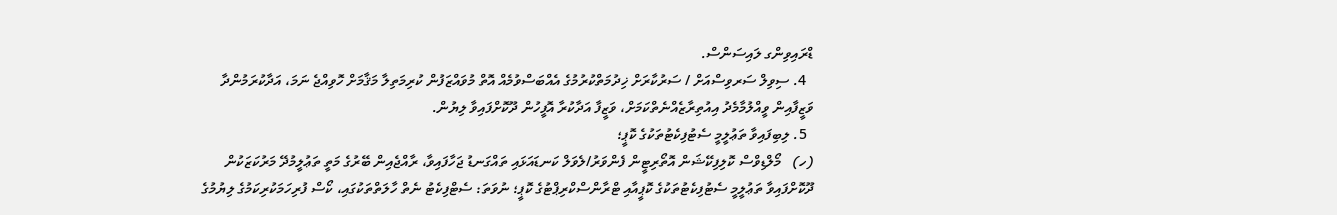ޑްރައިވިންގ ލައިސަންސް.
  4. ސިވިލް ސަރވިސްއަށް / ސަރުކާރަށް ޚިދުމަތްކުރުމުގެ އެއްބަސްވުމެއް އޮތް މުވައްޒަފުން ކުރިމަތިލާ މަޤާމަށް ހޮވިއްޖެ ނަމަ، އަދާކުރަމުންދާ ވަޒީފާއިން ވީއްލުމާމެދު އިއުތިރާޒެއްނެތްކަމަށް، ވަޒީފާ އަދާކުރާ އޮފީހުން ދޫކޮށްފައިވާ ލިޔުން.
  5. ލިބިފައިވާ ތަޢުލީމީ ސެޓުފިކެޓުތަކުގެ ކޮޕީ؛
(ހ)   މޯލްޑިވްސް ކޮލިފިކޭޝަން އޮތޯރިޓީން ފެންވަރު/ލެވަލް ކަނޑައަޅައި ތައްގަނޑު ޖަހާފައިވާ، ރާއްޖެއިން ބޭރުގެ މަތީ ތަޢުލީމުދޭ މަރުކަޒަކުން ދޫކޮށްފައިވާ ތަޢުލީމީ ސެޓުފިކެޓުތަކުގެ ކޮޕީއާއި ޓްރާންސްކްރިޕްޓުގެ ކޮޕީ؛ ނުވަތަ: ސެޓްފިކެޓު ނެތް ހާލަތްތަކުގައި، ކޯސް ފުރިހަމަކުރިކަމުގެ ލިޔުމުގެ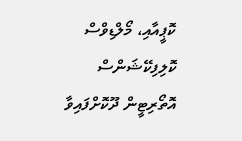ކޮޕީއާއި، މޯލްޑިވްސް ކޮލިފިކޭޝަންސް އޮތޯރިޓީން ދޫކޮށްފައިވާ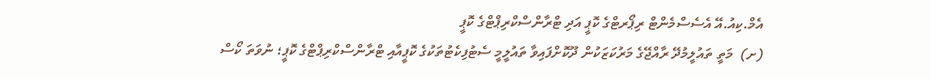އެމް.ކިއު.އޭ އެސެސްމެންޓް ރިޕޯރޓްގެ ކޮޕީ އަދި ޓްރާންސްކްރިޕްޓްގެ ކޮޕީ
(ށ)  މަތީ ތައުލީމުދޭ ރާއްޖޭގެ މަރުކަޒަކުން ދޫކޮށްފައިވާ ތައުލީމީ ސެޓުފިކެޓުތަކުގެ ކޮޕީއާއި ޓްރާންސްކްރިޕްޓްގެ ކޮޕީ؛ ނުވަތަ ކޯސް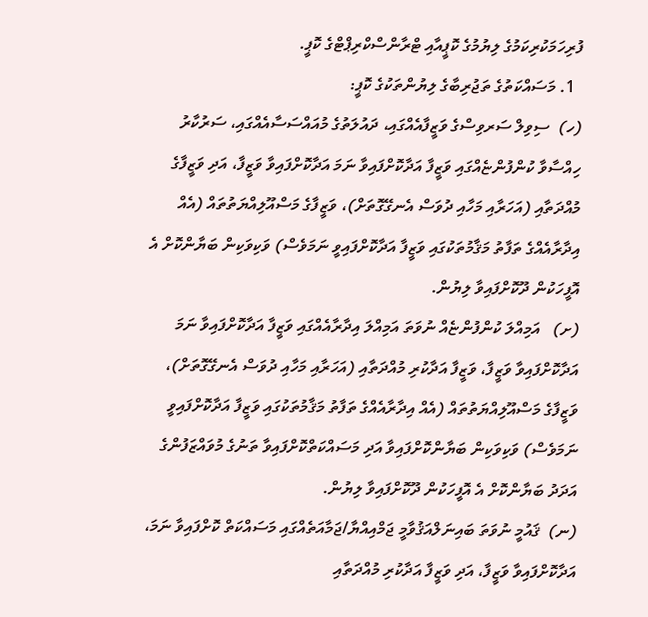ފުރިހަމަކުރިކަމުގެ ލިޔުމުގެ ކޮޕީއާއި ޓްރާންސްކްރިޕްޓްގެ ކޮޕީ.
  1. މަސައްކަތުގެ ތަޖުރިބާގެ ލިޔުންތަކުގެ ކޮޕީ:
(ހ)  ސިވިލް ސަރވިސްގެ ވަޒީފާއެއްގައި، ދައުލަތުގެ މުއައްސަސާއެއްގައި، ސަރުކާރު ހިއްސާވާ ކުންފުންޏެއްގައި ވަޒީފާ އަދާކޮށްފައިވާ ނަމަ އަދާކޮށްފައިވާ ވަޒީފާ، އަދި ވަޒީފާގެ މުއްދަތާއި (އަހަރާއި މަހާއި ދުވަސް އެނގޭގޮތަށް)، ވަޒީފާގެ މަސްއޫލިއްޔަތުތައް (އެއް އިދާރާއެއްގެ ތަފާތު މަޤާމުތަކުގައި ވަޒީފާ އަދާކޮށްފައިވީ ނަމަވެސް) ވަކިވަކިން ބަޔާންކޮށް އެ އޮފީހަކުން ދޫކޮށްފައިވާ ލިޔުން.
(ށ)   އަމިއްލަ ކުންފުންޏެއް ނުވަތަ އަމިއްލަ އިދާރާއެއްގައި ވަޒީފާ އަދާކޮށްފައިވާ ނަމަ އަދާކޮށްފައިވާ ވަޒީފާ، ވަޒީފާ އަދާކުރި މުއްދަތާއި (އަހަރާއި މަހާއި ދުވަސް އެނގޭގޮތަށް)، ވަޒީފާގެ މަސްއޫލިއްޔަތުތައް (އެއް އިދާރާއެއްގެ ތަފާތު މަޤާމުތަކުގައި ވަޒީފާ އަދާކޮށްފައިވީ ނަމަވެސް) ވަކިވަކިން ބަޔާންކޮށްފައިވާ އަދި މަސައްކަތްކޮށްފައިވާ ތަނުގެ މުވައްޒަފުންގެ އަދަދު ބަޔާންކޮށް އެ އޮފީހަކުން ދޫކޮށްފައިވާ ލިޔުން.
(ނ)  ޤައުމީ ނުވަތަ ބައިނަލްއަޤުވާމީ ޖަމްއިއްޔާ/ޖަމާއަތެއްގައި މަސައްކަތް ކޮށްފައިވާ ނަމަ، އަދާކޮށްފައިވާ ވަޒީފާ، އަދި ވަޒީފާ އަދާކުރި މުއްދަތާއި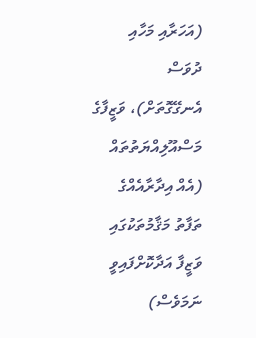(އަހަރާއި މަހާއި ދުވަސް އެނގޭގޮތަށް)، ވަޒީފާގެ މަސްއޫލިއްޔަތުތައް (އެއް އިދާރާއެއްގެ ތަފާތު މަޤާމުތަކުގައި ވަޒީފާ އަދާކޮށްފައިވީ ނަމަވެސް)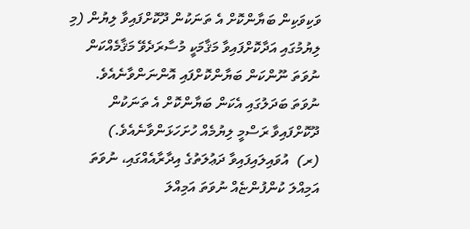ވަކިވަކިން ބަޔާންކޮށް އެ ތަނަކުން ދޫކޮށްފައިވާ ލިޔުން (މި ލިޔުމުގައި އަދާކޮށްފައިވާ މަޤާމަކީ މުސާރަދެވޭ މަޤާމެއްކަން ނުވަތަ ނޫންކަން ބަޔާންކޮށްފައި އޮންނަންވާނެއެވެ. ނުވަތަ ބަދަލުގައި އެކަން ބަޔާންކޮށް އެ ތަނަކުން ދޫކޮށްފައިވާ ރަސްމީ ލިޔުމެއް ހުށަހަޅަންވާނެއެވެ.)
(ރ)  އުވައިލައިފައިވާ ދަޢުލަތުގެ އިދާރާއެއްގައި، ނުވަތަ އަމިއްލަ ކުންފުންޏެއް ނުވަތަ އަމިއްލަ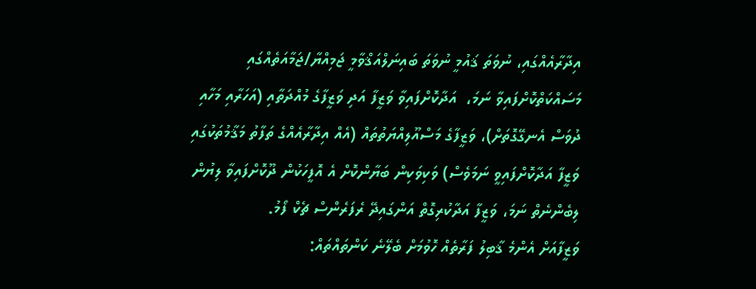އިދާރާއެއްގައި، ނުވަތަ ޤައުމީ ނުވަތަ ބައިނަލްއަޤްވާމީ ޖަމިއްޔާ/ޖަމާއަތެއްގައި މަސައްކަތްކޮށްފައިވާ ނަމަ،  އަދާކޮށްފައިވާ ވަޒީފާ އަދި ވަޒީފާގެ މުއްދަތާއި (އަހަރާއި މަހާއި ދުވަސް އެނގޭގޮތަށް)، ވަޒީފާގެ މަސްއޫލިއްޔަތުތައް (އެއް އިދާރާއެއްގެ ތަފާތު މަޤާމުތަކުގައި ވަޒީފާ އަދާކޮށްފައިވީ ނަމަވެސް) ވަކިވަކިން ބަޔާންކޮށް އެ އޮފީހަކުން ދޫކޮށްފައިވާ ލިޔުން ލިބެންނެތް ނަމަ، ވަޒީފާ އަދާކުރިގޮތް އަންގައިދޭ ރެފަރެންސް ޗެކް ފޯމު.
ވަޒީފާއަށް އެންމެ ޤާބިލު ފަރާތެއް ހޮވުމަށް ބެލޭނެ ކަންތައްތައް: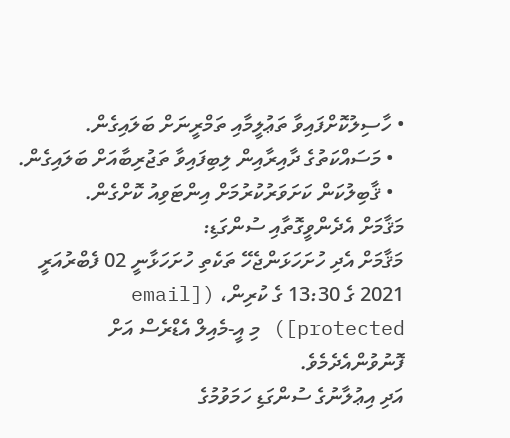• ހާސިލުކޮށްފައިވާ ތަޢުލީމާއި ތަމްރީނަށް ބަލައިގެން.
  • މަސައްކަތުގެ ދާއިރާއިން ލިބިފައިވާ ތަޖުރިބާއަށް ބަލައިގެން.
  • ޤާބިލުކަން ކަށަވަރުކުރުމަށް އިންޓަވިއު ކޮށްގެން.
މަޤާމަށް އެދެންވީގޮތާއި ސުންގަޑި:
މަޤާމަށް އެދި ހުށަހަޅަންޖެހޭ ތަކެތި ހުށަހަޅާނީ 02 ފެބްރުއަރީ 2021 ގެ 13:30 ގެ ކުރިން، ([email protected]) މި އީ-މެއިލް އެޑްރެސް އަށް ފޮނުވުންއެދެމެވެ.
އަދި އިޢުލާނުގެ ސުންގަޑި ހަމަވުމުގެ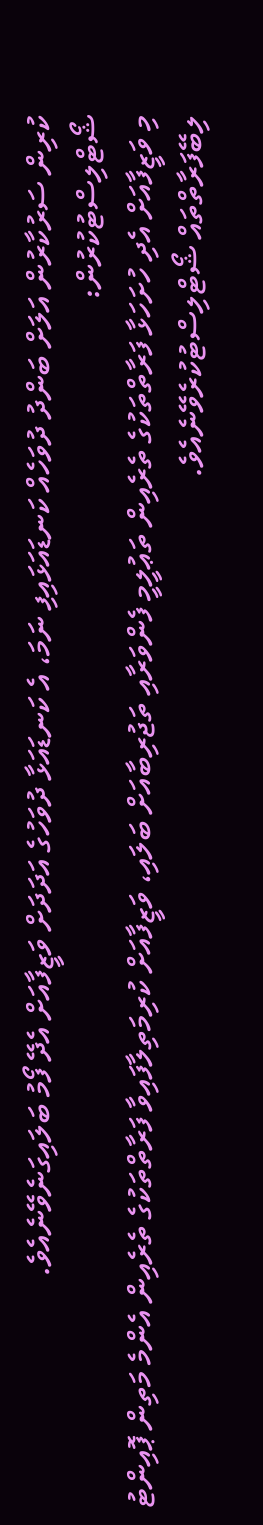ކުރިން ސަރުކާރުން އަލަށް ބަންދު ދުވަހެއް ކަނޑައަޅައިފި ނަމަ، އެ ކަނޑައަޅާ ދުވަހުގެ އަދަދަށް ވަޒީފާއަށް އެދޭ ފޯމު ބަލައިގަނެވޭނެއެވެ.
ޝޯޓްލިސްޓުކުރުން:
މި ވަޒީފާއަށް އެދި ހުށަހަޅާ ފަރާތްތަކުގެ ތެރެއިން ތަޢުލީމީ ފެންވަރާއި ތަޖުރިބާއަށް ބަލައި، ވަޒީފާއަށް ކުރިމަތިލާފައިވާ ފަރާތްތަކުގެ ތެރެއިން އެންމެ މަތިން ޕޮއިންޓު ލިބޭފަރާތްތައް ޝޯޓްލިސްޓުކުރެވޭނެއެވެ.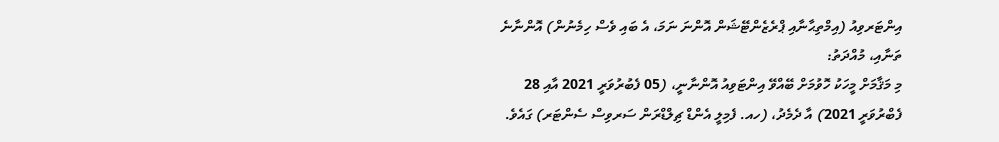އިންޓަރވިއު (އިމްތިޙާނާއި ޕްރެޒެންޓޭޝަން އޮންނަ ނަމަ، އެ ބައި ވެސް ހިމެނުން) އޮންނާނެ ތަނާއި، މުއްދަތު:
މި މަޤާމަށް މީހަކު ހޮވުމަށް ބޭއްވޭ އިންޓަވިއު އޮންނާނީ، (05 ފެބުރުވަރީ 2021 އާއި 28 ފެބްރުވަރީ 2021) އާ ދެމެދު، (ހއ. ފެމިލީ އެންޑް ޗިލްޑްރަން ސަރވިސް ސެންޓަރ) ގައެވެ.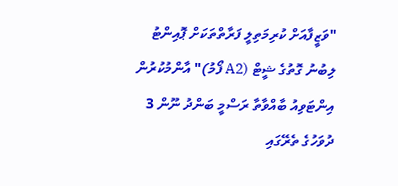"ވަޒީފާއަށް ކުރިމަތިލީ ފަރާތްތަކަށް ޕޮއިންޓު ލިބުނު ގޮތުގެ ޝީޓް (A2 ފޯމު)" އާންމުކުރުން
އިންޓަވިއު ބާއްވާތާ ރަސްމީ ބަންދު ނޫން 3 ދުވަހުގެ ތެރޭގައި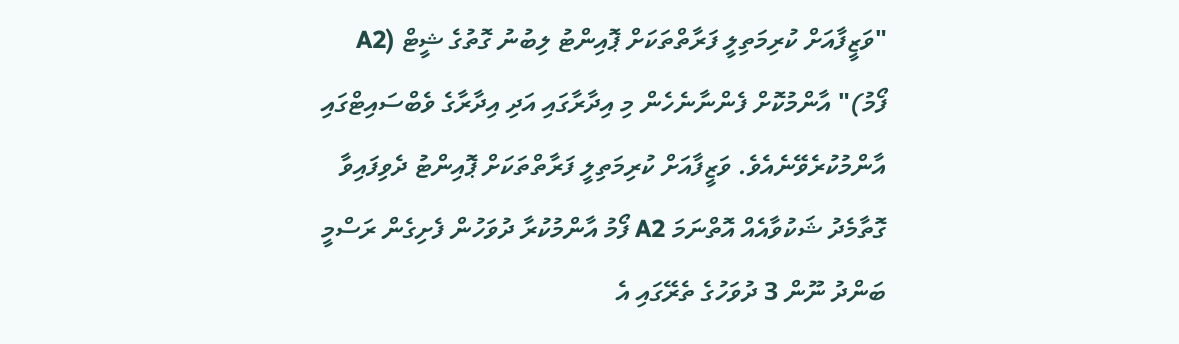"ވަޒީފާއަށް ކުރިމަތިލީ ފަރާތްތަކަށް ޕޮއިންޓު ލިބުނު ގޮތުގެ ޝީޓް (A2 ފޯމު)" އާންމުކޮށް ފެންނާނެހެން މި އިދާރާގައި އަދި އިދާރާގެ ވެބްސައިޓްގައި އާންމުކުރެވޭނެއެވެ. ވަޒީފާއަށް ކުރިމަތިލީ ފަރާތްތަކަށް ޕޮއިންޓު ދެވިފައިވާ ގޮތާމެދު ޝަކުވާއެއް އޮތްނަމަ A2 ފޯމު އާންމުކުރާ ދުވަހުން ފެށިގެން ރަސްމީ ބަންދު ނޫން 3 ދުވަހުގެ ތެރޭގައި އެ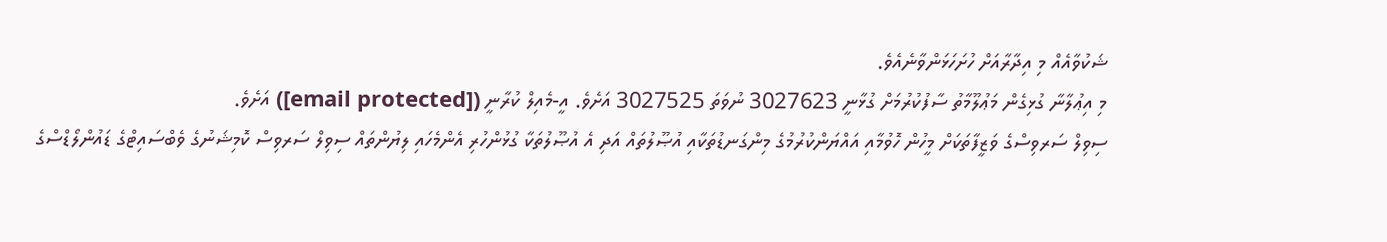ޝަކުވާއެއް މި އިދާރާއަށް ހުށަހަޅަންވާނެއެވެ.
މި އިޢުލާނާ ގުޅިގެން މަޢުލޫމާތު ސާފުކުރުމަށް ގުޅާނީ 3027623 ނުވަތަ 3027525 އަށެވެ. އީ-މެއިލް ކުރާނީ ([email protected]) އަށެވެ.
ސިވިލް ސަރވިސްގެ ވަޒީފާތަކަށް މީހުން ހޮވުމާއި އައްޔަންކުރުމުގެ މިންގަނޑުތަކާއި އުޞޫލުތައް އަދި އެ އުޞޫލުތަކާ ގުޅުންހުރި އެންމެހައި ލިޔުންތައް ސިވިލް ސަރވިސް ކޮމިޝަނުގެ ވެބްސައިޓްގެ ޑައުންލޯޑްސްގެ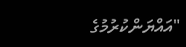"އައްޔަންކުރުމުގެ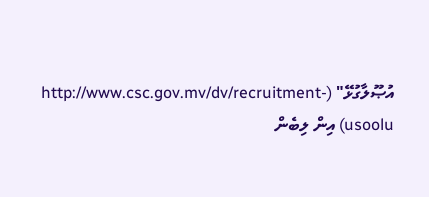އުޞޫލާގުޅޭ" (http://www.csc.gov.mv/dv/recruitment-usoolu) އިން ލިބެން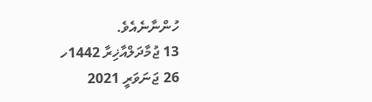ހުންނާނެއެވެ.
13 ޖުމާދަލްއާޚިރާ 1442ހ
26 ޖަނަވަރީ 2021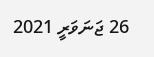26 ޖަނަވަރީ 2021